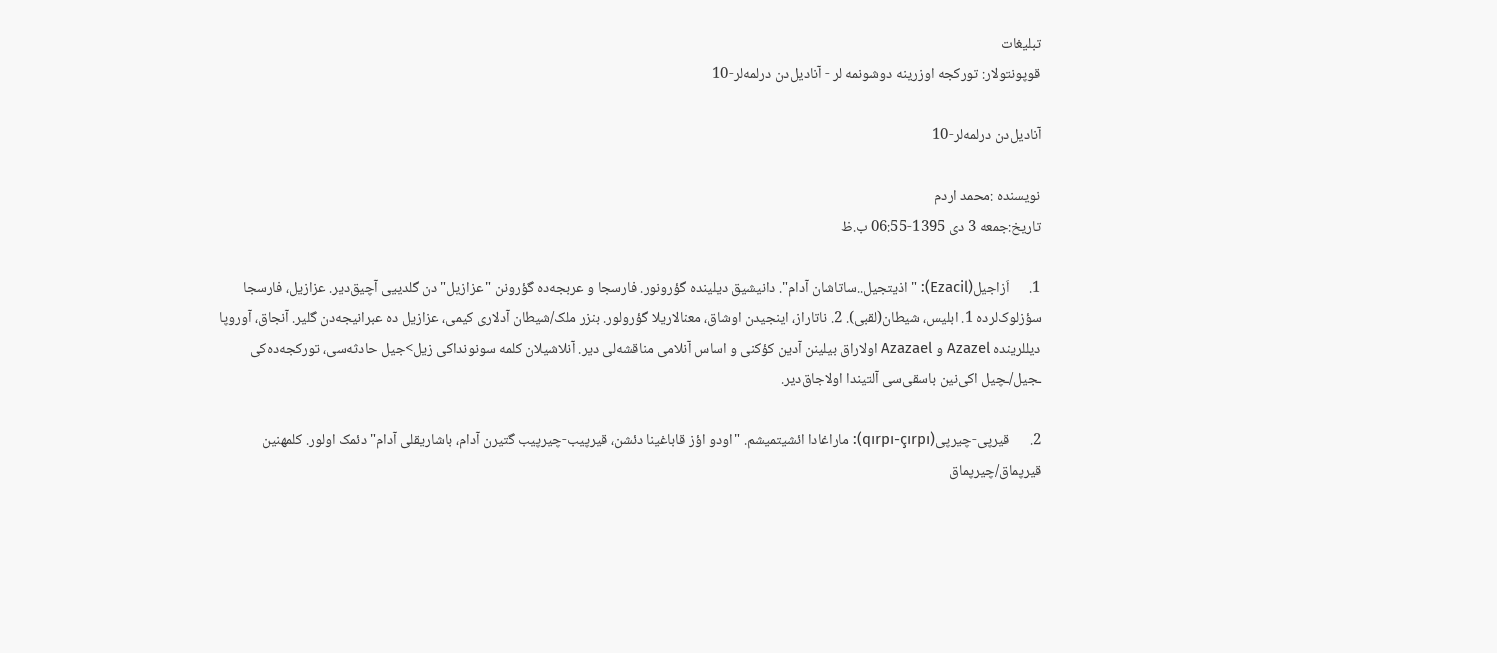تبلیغات
قوپونتولار: تورکجه اوزرینه دوشونمه لر - آنادیل‌دن درلمه‌لر-10

آنادیل‌دن درلمه‌لر-10

نویسنده :محمد اردم
تاریخ:جمعه 3 دی 1395-06:55 ب.ظ

1.      اَزاجیل(Ezacil): "اذیتجیل..ساتاشان آدام". دانیشیق دیلینده گؤرونور. فارسجا و عربجه‌ده گؤرونن "عزازیل"دن گلدییی آچیق‌دیر. عزازیل، فارسجا سؤزلوک‌لرده 1. ابلیس، شیطان(لقبی). 2. ناتاراز، اینجیدن اوشاق، معنالاریلا گؤرولور. بنزر ملک/شیطان آدلاری کیمی، عزازیل ده عبرانیجه‌دن گلیر. آنجاق، آوروپا دیللرینده Azazel و Azazael اولاراق بیلینن آدین کؤکنی و اساس آنلامی مناقشه‌لی دیر. آنلاشیلان کلمه سونونداکی زیل>جیل حادثه‌سی، تورکجه‌ده‌کی ـجیل/ـچیل اکی‌نین باسقی‌سی آلتیندا اولاجاق‌دیر.

2.      قیرپی-چیرپی(qırpı-çırpı): ماراغادا ائشیتمیشم. "اودو اؤز قاباغینا دئشن، قیرپیب-چیرپیب گتیرن آدام، باشاریقلی آدام" دئمک اولور. کلمهنین قیرپماق/چیرپماق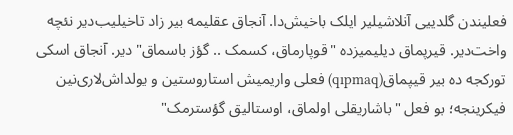فعلیندن گلدییی آنلاشیلیر ایلک باخیش‌دا. آنجاق عقلیمه بیر زاد تاخیلیب‌دیر نئچه واخت‌دیر. قیرپماق دیلیمیزده "قوپارماق، کسمک .. گؤز باسماق"دیر. آنجاق اسکی تورکجه ده بیر قیپماق(qıpmaq) فعلی واریمیش استاروستین و یولداش‌لاری‌نین فیکرینجه؛ بو فعل "باشاریقلی اولماق، اوستالیق گؤسترمک"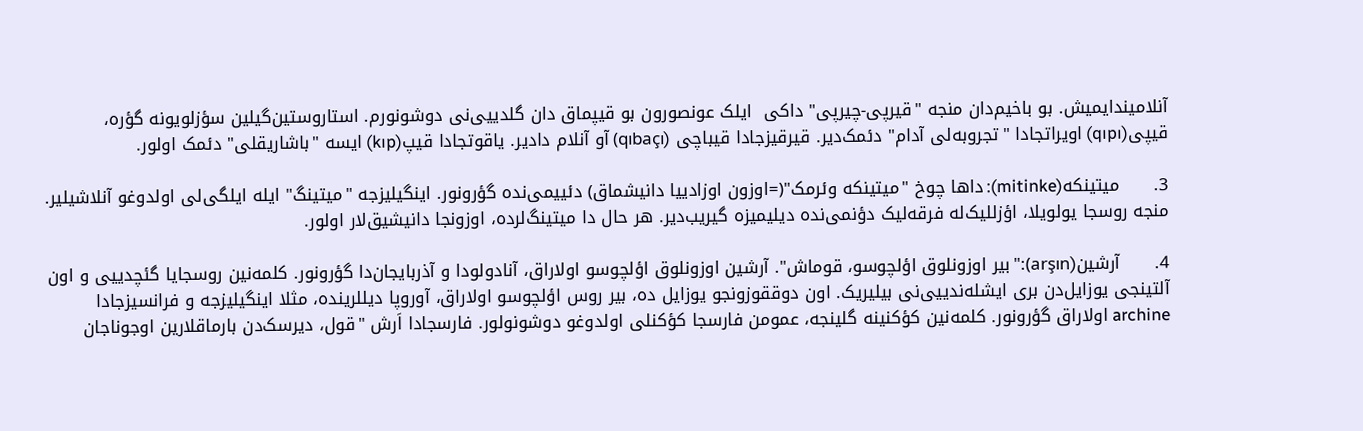آنلامیندایمیش. بو باخیم‌دان منجه "قیرپی-چیرپی" داکی  ایلک عونصورون بو قیپماق دان گلدییی‌نی دوشونورم. استاروستین‌گیلین سؤزلویونه گؤره، قیپی(qıpı) اویراتجادا "تجروبه‌لی آدام" دئمک‌دیر. قیرقیزجادا قیباچی (qıbaçı) آو آنلام دادیر. یاقوتجادا قیپ(kıp) ایسه "باشاریقلی" دئمک اولور.

3.      میتینکه(mitinke): داها چوخ "میتینکه وئرمک"(=اوزون اوزادییا دانیشماق) دئییمی‌نده گؤرونور. اینگیلیزجه "میتینگ" ایله ایلگی‌لی اولدوغو آنلاشیلیر. منجه روسجا یولویلا، اؤزللیک‌له فرقه‌لیک دؤنمی‌نده دیلیمیزه گیریب‌دیر. هر حال دا میتینگ‌لرده، اوزونجا دانیشیق‌لار اولور.

4.      آرشین(arşın):"بیر اوزونلوق اؤلچوسو، قوماش". آرشین اوزونلوق اؤلچوسو اولاراق، آنادولودا و آذربایجان‌دا گؤرونور. کلمه‌نین روسجایا گئچدییی و اون آلتینجی یوزایل‌دن بری ایشله‌ندییی‌نی بیلیریک. اون دوققوزونجو یوزایل ده، بیر روس اؤلچوسو اولاراق، آوروپا دیللرینده، مثلا اینگیلیزجه‌ و فرانسیزجادا archine اولاراق گؤرونور. کلمه‌نین کؤکنینه گلینجه، عمومن فارسجا کؤکنلی اولدوغو دوشونولور. فارسجادا اَرش "قول، دیرسک‌دن بارماقلارین اوجوناجان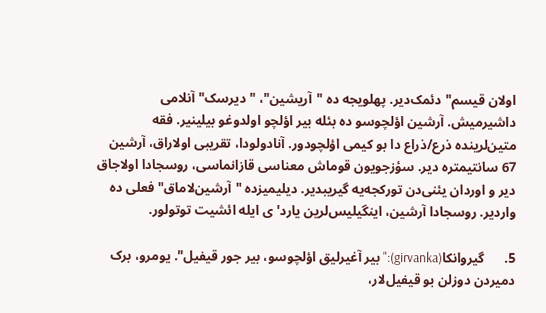اولان قیسم" دئمک‌دیر. پهلویجه ده "آریشین"، "دیرسک" آنلامی داشیرمیش. آرشین اؤلچوسو ده بئله بیر اؤلچو اولدوغو بیلینیر. فقه متین‌لرینده ذرع/ذراع دا بو کیمی اؤلچودور. آنادولودا، تقریبی اولاراق، آرشین 67 سانتیمتره دیر. سؤزجویون قوماش معناسی قازانماسی، روسجادا اولاجاق دیر و اوردان یئنی‌دن تورکجه‌یه گیریبدیر. دیلیمیزده "آرشین‌لاماق" فعلی ده واردیر. روسجادا آرشین، اینگیلیس‌لرین یارد'ی ایله ائشیت توتولور.

5.      گیروانکا(girvanka):"بیر آغیرلیق اؤلچوسو، بیر جور قیفیل". یومرو، برک دمیردن دوزلن بو قیفیل‌لار،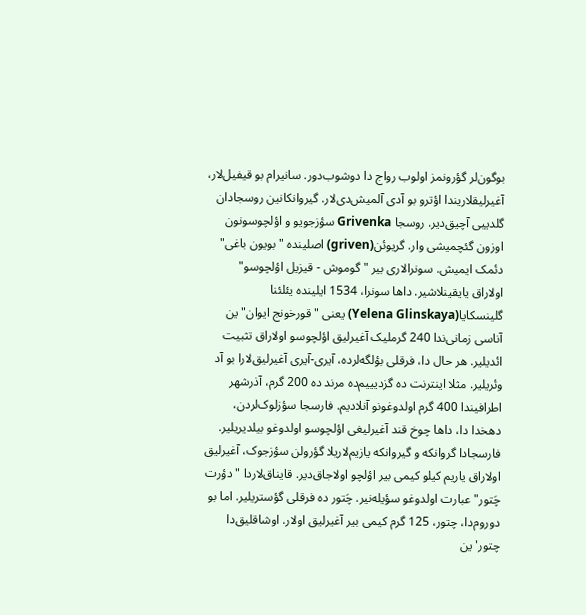بوگون‌لر گؤرونمز اولوب رواج دا دوشوب‌دور. سانیرام بو قیفیل‌لار، آغیرلیقلاریندا اؤترو بو آدی آلمیش‌دی‌لار. گیروانکانین روسجادان گلدییی آچیق‌دیر. روسجا Grivenka سؤزجویو و اؤلچوسونون اوزون گئچمیشی وار. گریوئن(griven) اصلینده "بویون باغی" دئمک ایمیش. سونرالاری بیر "گوموش - قیزیل اؤلچوسو" اولاراق یایقینلاشیر. داها سونرا، 1534 ایلینده یئلئنا گلینسکایا(Yelena Glinskaya) یعنی "قورخونج ایوان"ین آناسی زمانی‌ندا 240 گرملیک آغیرلیق اؤلچوسو اولاراق تثبیت ائدیلیر. هر حال دا، فرقلی بؤلگه‌لرده، آیری-آیری آغیرلیق‌لارا بو آد وئریلیر. مثلا اینترنت ده گزدیییم‌ده مرند ده 200 گرم، آذرشهر اطرافیندا 400 گرم اولدوغونو آنلادیم. فارسجا سؤزلوک‌لردن، دهخدا دا، داها چوخ قند آغیرلیغی اؤلچوسو اولدوغو بیلدیریلیر. فارسجادا گروانکه و گیروانکه یازیم‌لاریلا گؤرولن سؤزجوک، آغیرلیق اولاراق یاریم کیلو کیمی بیر اؤلچو اولاجاق‌دیر. قایناق‌لاردا "دؤرت چَتور" عبارت اولدوغو سؤیله‌نیر. چَتور ده فرقلی گؤستریلیر. اما بو دوروم‌دا، چتور، 125 گرم کیمی بیر آغیرلیق اولار. اوشاقلیق‌دا چتور'ین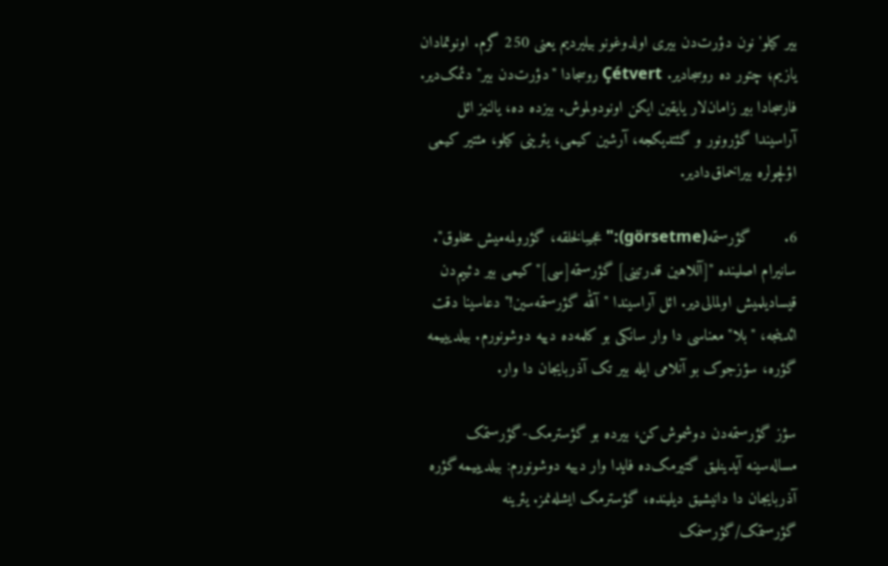بیر کیلو'نون دؤرت‌دن بیری اولدوغونو بیلیردیم یعنی 250 گرم. اونوتمادان یازیم؛ چتور ده روسجادیر. Çétvert روسجادا "دؤرت‌دن بیر" دئمک‌دیر. فارسجادا بیر زامان‌لار یایقین ایکن اونودولموش. بیزده ده، یالنیز ائل آراسیندا گؤرونور و گئتدیکجه، آرشین کیمی، یئرینی کیلو، مئتیر کیمی اؤلچولره بیراخماق‌دادیر.

6.       گؤرستمه(görsetme):"عجیبالخلقه، گؤرولمه‌میش مخلوق". سانیرام اصلینده "[آللاهین قدرتینی] گؤرستمه‌[سی]"کیمی بیر دئییم‌دن قیسادیلمیش اولمالی‌دیر. ائل آراسیندا "آلله گؤرستمه‌سین!" دعاسینا دقت ائدینجه، "بلا" معناسی دا وار سانکی بو کلمه‌ده دییه دوشونورم. بیلدیییمه گؤره، سؤزجوک بو آنلامی ایله بیر تک آذربایجان دا وار.

سؤز گؤرستمه‌دن دوشموش‌کن، بیرده بو گؤسترمک-گؤرستمک مساله‌سینه آیدینلیق گتیرمک‌ده فایدا وار دییه دوشونورم: بیلدیییمه گؤره آذربایجان دا دانیشیق دیلینده، گؤسترمک ایشله‌نمز. یئرینه گؤرستمک/گؤرسنمک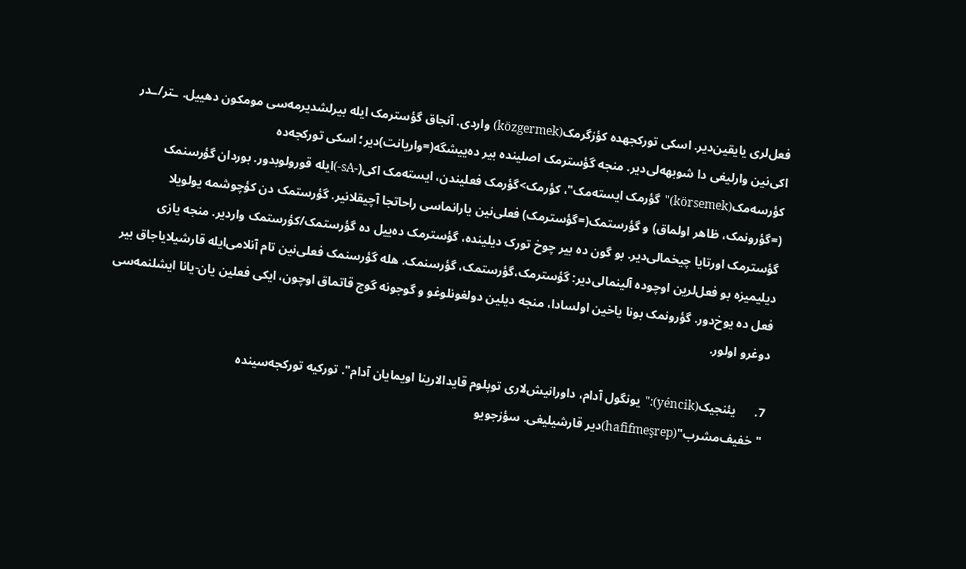فعل‌لری یایقین‌دیر. اسکی تورکجهده کؤزگرمک(közgermek) واردی. آنجاق گؤسترمک ایله بیرلشدیرمه‌سی مومکون دهییل. ـتر/ـدر اکی‌نین وارلیغی دا شوبهه‌لی‌دیر. منجه گؤسترمک اصلینده بیر ده‌ییشگه(=واریانت)دیر؛ اسکی تورکجه‌ده کؤرسه‌مک(körsemek)"گؤرمک ایسته‌مک"، کؤرمک>گؤرمک فعلیندن، ایسته‌مک اکی(-sA-)ایله قورولوبدور. بوردان گؤرسنمک (=گؤرونمک، ظاهر اولماق) و گؤرستمک(=گؤسترمک) فعلی‌نین یارانماسی راحاتجا آچیقلانیر. گؤرستمک دن کؤچوشمه‌ یولویلا گؤسترمک اورتایا چیخمالی‌دیر. بو گون ده بیر چوخ تورک دیلینده، گؤسترمک ده‌ییل ده گؤرستمک/کؤرستمک واردیر. منجه یازی دیلیمیزه بو فعل‌لرین اوچوده آلینمالی‌دیر: گؤسترمک،گؤرستمک، گؤرسنمک. هله گؤرسنمک فعلی‌نین تام آنلامی‌ایله قارشیلایاجاق بیر فعل ده یوخ‌دور. گؤرونمک بونا یاخین اولسادا، منجه دیلین دولغونلوغو و گوجونه گوج قاتماق اوچون، ایکی فعلین یان-یانا ایشلنمه‌سی دوغرو اولور.

7.      یئنجیک(yéncik):"یونگول آدام، داورانیش‌لاری توپلوم قایدالارینا اویمایان آدام". تورکیه تورکجه‌سینده "خفیف‌مشرب"(hafifmeşrep)دیر قارشیلیغی. سؤزجویو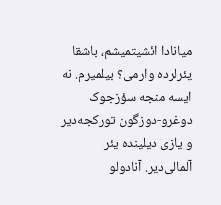میانادا ائشیتمیشم، باشقا یئرلرده وارمی؟ بیلمیرم. نه ایسه منجه سؤزجوک دوغرو-دوزگون تورکجه‌دیر و یازی دیلینده یئر آلمالی‌دیر. آنادولو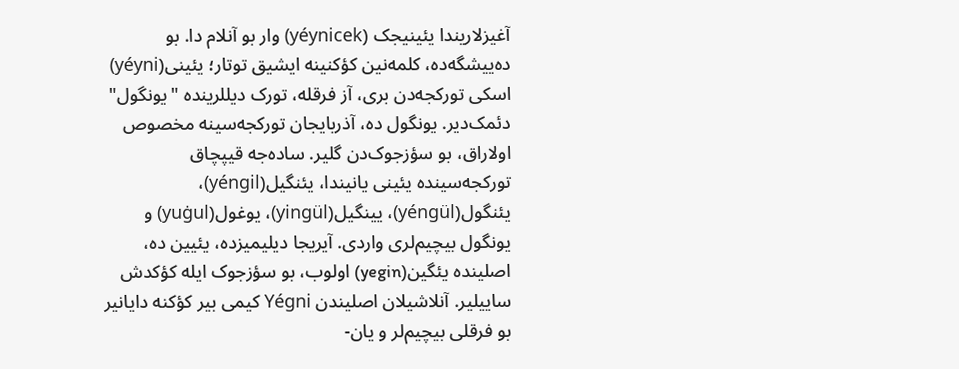آغیزلاریندا یئینیجک (yéynicek) وار بو آنلام دا. بو ده‌ییشگه‌ده، کلمه‌نین کؤکنینه ایشیق توتار؛ یئینی(yéyni) اسکی تورکجه‌دن بری، آز فرقله، تورک دیللرینده "یونگول" دئمک‌دیر. یونگول ده، آذربایجان تورکجه‌سینه مخصوص اولاراق، بو سؤزجوک‌دن گلیر. ساده‌جه قیپچاق تورکجه‌سینده یئینی یانیندا، یئنگیل(yéngil)، یئنگول(yéngül)، یینگیل(yingül)، یوغول(yuġul) و یونگول بیچیم‌لری واردی. آیریجا دیلیمیزده، یئیین ده، اصلینده یئگین(yegin) اولوب، بو سؤزجوک ایله کؤکدش ساییلیر. آنلاشیلان اصلیندن Yégni کیمی بیر کؤکنه دایانیر بو فرقلی بیچیم‌لر و یان-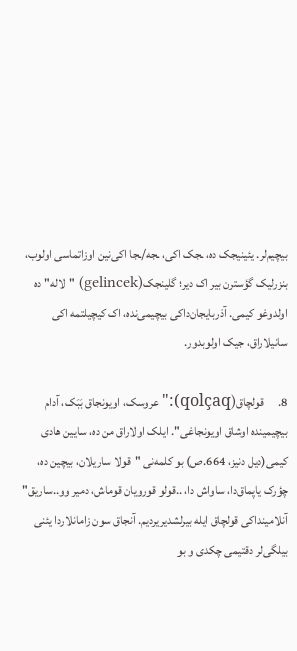بیچیم‌لر. یئینیجک ده، ـجک اکی، ـجه/ـجا اکی‌نین اوزاتماسی اولوب، بنزرلیک گؤسترن بیر اک دیر؛ گلینجک(gelincek) "لاله" ده اولدوغو کیمی. آذربایجان‌داکی بیچیمی‌نده، اک کیچیلتمه اکی سانیلاراق، جیک اولوبدور.

8.      قولچاق(qolçaq):"عروسک، اویونجاق بَبَک، آدام بیچیمینده اوشاق اویونجاغی". ایلک اولاراق من ده، سایین هادی کیمی(دیل دنیز، 664.ص) بو کلمه‌نی "قولا ساریلان، بیچین ده، چؤرک یاپماق‌دا، ساواش دا، ..قولو قورویان قوماش، دمیر وو..ساریق" آنلامینداکی قولچاق ایله بیرلشدیریردیم. آنجاق سون زامانلاردا یئنی بیلگی‌لر دقتیمی چکدی و بو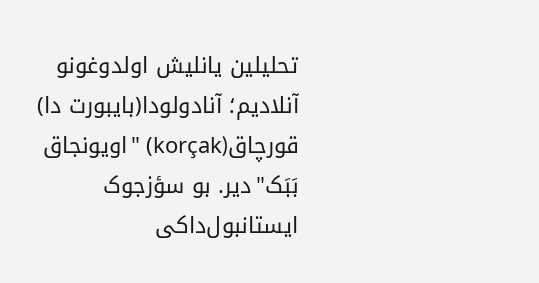تحلیلین یانلیش اولدوغونو آنلادیم؛ آنادولودا(بایبورت دا) قورچاق(korçak) "اویونجاق بَبَک"دیر. بو سؤزجوک ایستانبول‌داکی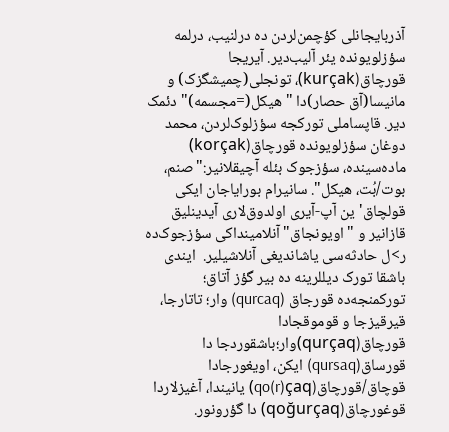آذربایجانلی کؤچمن‌لردن ده درلنیب، درلمه سؤزلویونده یئر آلیب‌دیر. آیریجا قورچاق(kurçak)، تونجلی(چمیشگزک) و مانیسا(آق حصار)دا "هیکل(=مجسمه)" دئمک دیر. قاپساملی تورکجه سؤزلوک‌لردن، محمد دوغان سؤزلویونده قورچاق(korçak) ماده‌سینده، سؤزجوک بئله آچیقلانیر:"صنم، بوت/بُت، هیکل". سانیرام بورایاجان ایکی قولچاق'ین آپ-آیری اولدوق‌لاری آیدینلیق قازانیر و "اویونجاق" آنلامینداکی سؤزجوک‌ده ر>ل حادثه‌سی یاشاندیغی آنلاشیلیر.  ایندی باشقا تورک ‌دیللرینه ده بیر گؤز آتاق؛ تورکمنجه‌ده قورجاق (qurcaq) وار؛ تاتارجا، قیرقیزجا و قوموقجادا قورچاق(qurçaq)وار؛باشقوردجا دا قورساق(qursaq) ایکن، اویغورجادا قوچاق/قورچاق(qo(r)çaq) یانیندا، آغیزلاردا قوغورچاق(qoğurçaq) دا گؤرونور.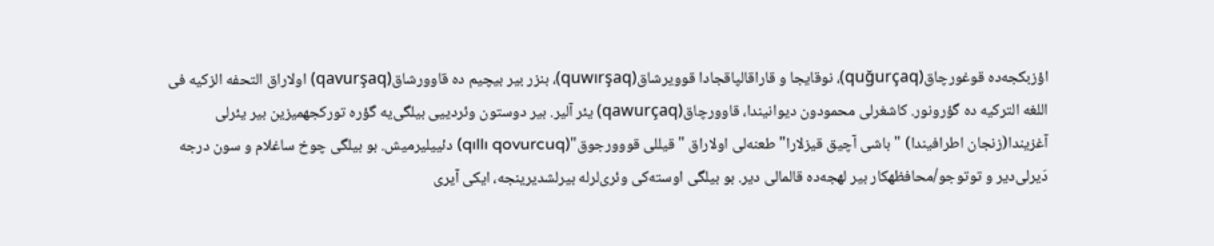اؤزبکجه‌ده قوغورچاق(quğurçaq)، نوقایجا و قاراقالپاقجادا قوویرشاق(quwırşaq)، بنزر بیر بیچیم ده قاوورشاق(qavurşaq) اولاراق التحفه الزکیه فی اللغه الترکیه ده گؤرونور. کاشغرلی محمودون دیوانیندا، قاوورچاق(qawurçaq) یئر آلیر. بیر دوستون وئردییی بیلگی‌یه گؤره تورکجهمیزین بیر یئرلی آغزیندا(زنجان اطرافیندا) "باشی آچیق قیزلارا" طعنه‌لی اولاراق "قیللی قووورجوق"(qıllı qovurcuq) دئییلیرمیش. بو بیلگی چوخ ساغلام و سون درجه دَیرلی‌دیر و توتوجو/محافظهکار بیر لهجه‌ده قالمالی دیر. بو بیلگی‌ اوسته‌کی وئری‌لرله بیرلشدیرینجه، ایکی آیری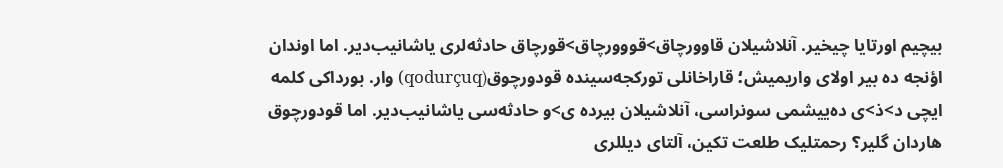بیچیم اورتایا چیخیر. آنلاشیلان قاوورچاق>قووورچاق>قورچاق حادثه‌لری یاشانیب‌دیر. اما اوندان اؤنجه ده بیر اولای واریمیش؛ قاراخانلی تورکجه‌سینده قودورچوق(qodurçuq) وار. بورداکی کلمه ایچی د>ذ>ی ده‌ییشمی سونراسی، آنلاشیلان بیرده ی>و حادثه‌سی یاشانیب‌دیر. اما قودورچوق هاردان گلیر؟ رحمتلیک طلعت تکین، آلتای دیللری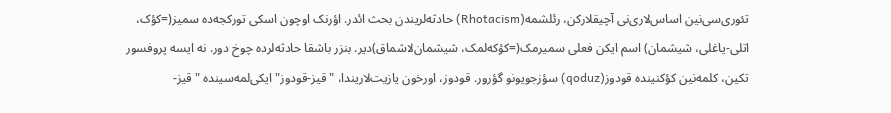تئوری‌سی‌نین اساس‌لاری‌نی آچیقلارکن، رئلشمه(Rhotacism) حادثه‌لریندن بحث ائدر. اؤرنک اوچون اسکی تورکجه‌ده سمیز(=کؤک، اتلی-یاغلی، شیشمان) اسم ایکن فعلی سمیرمک(=کؤکه‌لمک، شیشمان‌لاشماق)دیر. بنزر باشقا حادثه‌لرده چوخ دور. نه ایسه پروفسور تکین، کلمه‌نین کؤکنینده قودوز(qoduz) سؤزجویونو گؤرور. قودوز، اورخون یازیت‌لاریندا، "قیز-قودوز" ایکی‌لمه‌سینده "قیز-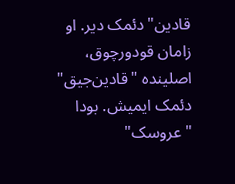قادین"دئمک دیر. او زامان قودورچوق، اصلینده "قادین‌جیق" دئمک ایمیش. بودا "عروسک"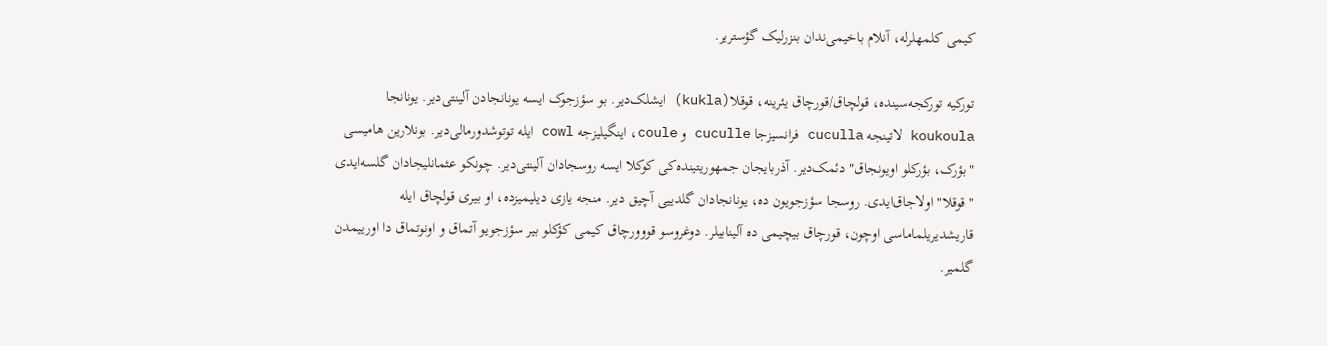کیمی کلمهلرله، آنلام باخیمی‌ندان بنزرلیک گؤستریر.

تورکیه تورکجه‌سینده، قولچاق/قورچاق یئرینه، قوقلا(kukla) ایشلک‌دیر. بو سؤزجوک ایسه یونانجادن آلینتی‌دیر. یونانجا koukoula لاتینجه cuculla فرانسیزجا cuculle و coule، اینگیلیزجه cowl ایله توتوشدورمالی‌دیر. بونلارین هامیسی "بؤرک، بؤرکلو اویونجاق" دئمک‌دیر. آذربایجان جمهوریتینده‌کی کوکلا ایسه روسجادان آلینتی‌دیر. چونکو عثمانلیجادان گلسه‌ایدی "قوقلا" اولاجاق‌ایدی. روسجا سؤزجویون ده، یونانجادان گلدییی آچیق دیر. منجه یازی دیلیمیزده، او بیری قولچاق ایله قاریشدیریلماماسی اوچون، قورچاق بیچیمی ده آلینابیلر. دوغروسو قووورچاق کیمی کؤکلو بیر سؤزجویو آتماق و اونوتماق دا اورییمدن گلمیر.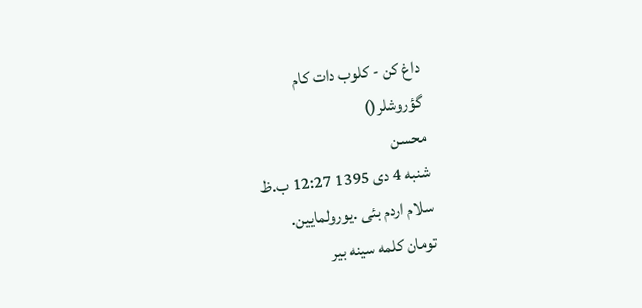داغ کن - کلوب دات کام
گؤروشلر()
محسن
شنبه 4 دی 1395 12:27 ب.ظ
سلام اردم بئی .یورولمایین.
تومان کلمه سینه بیر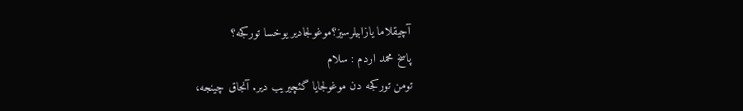آچیقلاما یازابیلرسیز؟موغولجادیر یوخسا تورکجه؟
پاسخ محمد اردم : سلام
تومن تورکجه دن موغولجایا گئچیریب دیر. آنجاق چینجه،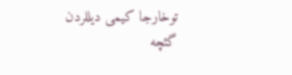توخارجا کیمی دیللردن گئچه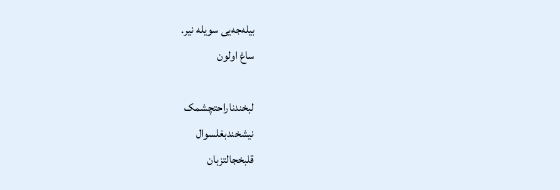بیله‌جه‌یی سویله نیر.
ساغ اولون

لبخندناراحتچشمک
نیشخندبغلسوال
قلبخجالتزبان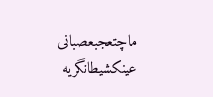ماچتعجبعصبانی
عینکشیطانگریه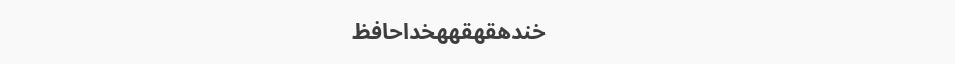خندهقهقههخداحافظ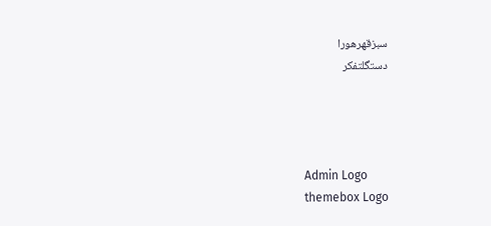سبزقهرهورا
دستگلتفکر




Admin Logo
themebox Logo